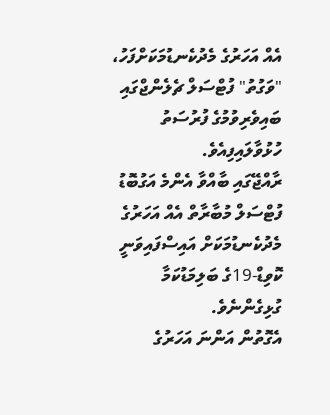އެއް އަހަރުގެ މެދުކެނޑުމަކަށްފަހު، "ވަގުތު" ފުޓްސަލް ޗެލެންޖްގައި ބައިވެރިވުމުގެ ފުރުސަތު ހުޅުވާލައިފިއެވެ.
ރާއްޖޭގައި ބާއްވާ އެންމެ އަގުބޮޑު ފުޓްސަލް މުބާރާތް އެއް އަހަރުގެ މެދުކެނޑުމަކަށް އައިސްފައިވަނީ ކޮވިޑް-19ގެ ބަލިމަޑުކަމާ ގުޅިގެންނެވެ.
އެގޮތުން އަންނަ އަހަރުގެ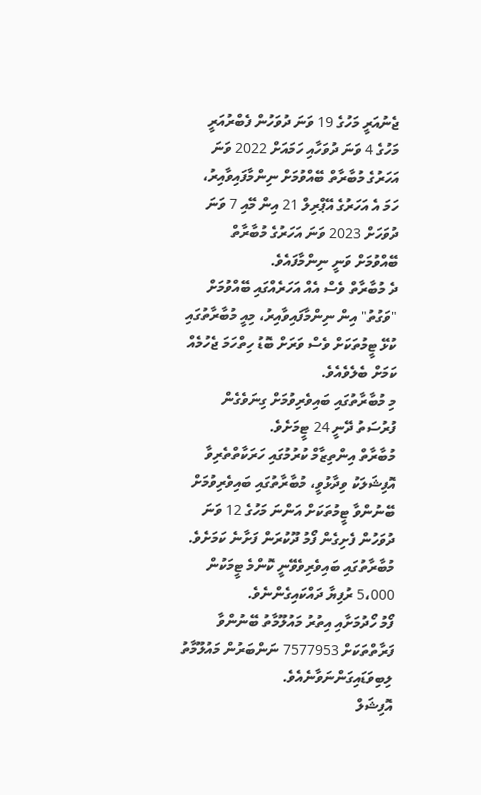ޖެނުއަރީ މަހުގެ 19 ވަނަ ދުވަހުން ފެބްރުއަރީ މަހުގެ 4 ވަނަ ދުވަހާއި ހަމައަށް 2022 ވަނަ އަހަރުގެ މުބާރާތް ބޭއްވުމަށް ނިންމާފައިވާއިރު، ހަމަ އެ އަހަރުގެ އޭޕްރިލް 21 އިން މޭއި 7 ވަނަ ދުވަހަށް 2023 ވަނަ އަހަރުގެ މުބާރާތް ބޭއްވުމަށް ވަނީ ނިންމާފައެވެ.
ދެ މުބާރާތް ވެސް އެއް އަހަރެއްގައި ބޭއްވުމަށް "ވަގުތު" އިން ނިންމާފައިވާއިރު، މިއީ މުބާރާތުގައި ކުޅޭ ޓީމުތަކަށް ވެސް ވަރަށް ބޮޑު ހިތްހަމަ ޖެހުމެއް ކަމަށް ބެލެވެއެވެ.
މި މުބާރާތުގައި ބައިވެރިވުމަށް ގިނަވެގެން ފުރުސަތު ދޭނީ 24 ޓީމަށެވެ.
މުބާރާތް އިންތިޒާމް ކުރުމުގައި ހަރަކާތްތެރިވާ އޮފިޝަލަކު ވިދާޅުވީ، މުބާރާތުގައި ބައިވެރިވުމަށް ބޭނުންވާ ޓީމުތަކަށް އަންނަ މަހުގެ 12 ވަނަ ދުވަހުން ފެށިގެން ފޯމު ދޫކުރަން ފަށާނެ ކަމަށެވެ. މުބާރާތުގައި ބައިވެރިވެވޭނީ ކޮންމެ ޓީމަކުން 5،000 ރުފިޔާ ދައްކައިގެންނެވެ.
ފޯމު ހޯދުމަށާއި އިތުރު މައުލޫމާތު ބޭނުންވާ ފަރާތްތަކަށް 7577953 ނަންބަރުން މައުލޫމާތު ލިބިވަޑައިގަންނަވާނެއެވެ.
އޮފިޝަލް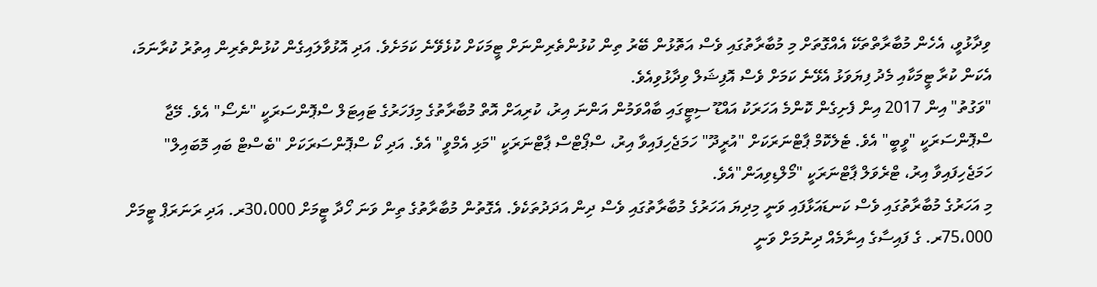ވިދާޅުވީ، އެހެން މުބާރާތްތަކޭ އެއްގޮތަށް މި މުބާރާތުގައި ވެސް އަތޮޅުން ބޭރު ތިން ކުޅުންތެރިންނަށް ޓީމަކަށް ކުޅެވޭނެ ކަމަށެވެ. އަދި އޮޅުވާލައިގެން ކުޅުންތެރިން އިތުރު ކުރާނަމަ، އެކަން ކުރާ ޓީމަކާއި މެދު ފިޔަވަޅު އެޅޭނެ ކަމަށް ވެސް އޮފިޝަލް ވިދާޅުވިއެވެ.
"ވަގުތު" އިން 2017 އިން ފެށިގެން ކޮންމެ އަހަރަކު އައްޑޫ ސިޓީގައި ބާއްވަމުން އަންނަ އިރު، ކުރިއަށް އޮތް މުބާރާތުގެ މިފަހަރުގެ ޓައިޓަލް ސްޕޮންސަރަކީ "ނެސޯ" އެވެ. މޭޖާ ސްޕޮންސަރަކީ "ވީބީ" އެވެ. ޓެލެކޮމް ޕާޓްނަރަކަށް "އުރީދޫ" ހަމަޖެހިފައިވާ އިރު، ސްޕޯޓްސް ޕާޓްނަރަކީ "މަޅި އެމްވީ" އެވެ. އަދި ކޯ ސްޕޮންސަރަކަށް "ބެސްޓް ބައި މޮބައިލް" ހަމަޖެހިފައިވާ އިރު، ޓްރެވަލް ޕާޓްނަރަކީ "މޯލްޑިވިއަން"އެވެ.
މި އަހަރުގެ މުބާރާތުގައި ވެސް ކަނޑައަޅާފައި ވަނީ މިދިޔަ އަހަރުގެ މުބާރާތުގައި ވެސް ދިން އަދަދުތަކެވެ. އެގޮތުން މުބާރާތުގެ ތިން ވަނަ ހޯދާ ޓީމަށް 30،000ރ. އަދި ރަނަރަޕް ޓީމަށް 75،000ރ. ގެ ފައިސާގެ އިނާމެއް ދިނުމަށް ވަނީ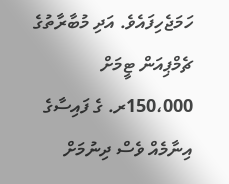ހަމަޖެހިފައެވެ. އަދި މުބާރާތުގެ ޗެމްޕިއަން ޓީމަށް 150،000ރ. ގެ ފައިސާގެ އިނާމެއް ވެސް ދިނުމަށް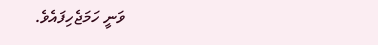ވަނީ ހަމަޖެހިފައެވެ.